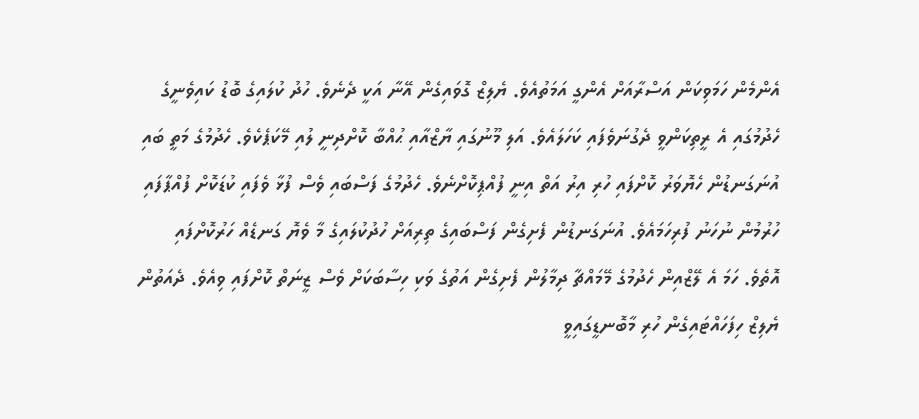އެންމެން ހަމަވިކަން އަސްރާއަށް އެންގީ އަމަތުއެވެ. ޔެލިޒް ގޮވައިގެން އޭނާ އަކީ ދެނެވެ. ހުދު ކުލައިގެ ބޮޑު ކައިވެނީގެ ހެދުމުގައި އެ ރީތިކަންވީ ދެގުނަވެފައި ކަހަލައެވެ. އަލި މޫނުގައި ޔާޒްއާއި ޙުއްބާ ކޮށްދިނީ ލުއި މޭކަޕެކެވެ. ހެދުމުގެ މަތީ ބައި އުނަގަނޑުން ހެޔޮވަރު ކޮށްފައި ހުރި އިރު އަތް އިނީ ފުއްޕިކޮށްނެވެ. ހެދުމުގެ ފަސްބައި ވެސް ފުޅާ ވެފައި ކުޑަކޮށް ފުއްޕާފައި ހުރުމުން ނުހަނު ފުރިހަމައެވެ. އުނަގަނޑުން ފެށިގެން ފަސްބައިގެ ތިރިއަށް ހުދުކުލައިގެ މާ ވެޔޮ ގަނޑެއް ހަރުކޮށްފައި އޮތެވެ. ހަމަ އެ ލޭޒްއިން ހެދުމުގެ މޭމައްޗާ ދިމާލުން ފެށިގެން އަތުގެ ވަކި ހިސާބަކަށް ވެސް ޒީނަތް ކޮށްފައި ވިއެވެ. ދެއަތުން ޔެލިޒް ހިފަހައްޓައިގެން ހުރި މާބޮނޑީގައިވީ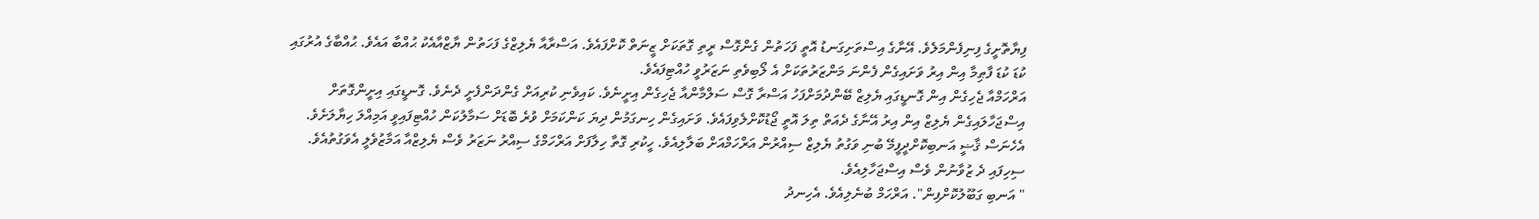ފިޔާތޮށީގެ ފިނިފެންމަލެވެ. އޭނާގެ އިސްތަށިގަނޑު އޮތީ ފަހަތުން ގެންގޮސް ރީތި ގޮތަކަށް ޒީނަތް ކޮށްފައެވެ. އަސްރާއާ ޔެލިޒްގެ ފަހަތުން ޔާޒްއާއެކު ޙުއްބާ އައެވެ. ޙުއްބާގެ އުރުގައި ކުޑަ ކުޑަ ފާޠިމާ އިން އިރު ވަށައިގެން ފެންނަ މަންޒަރުތަކަށް އެ ލޯބިވެތި ނަޒަރުވީ ހުއްޓިފައެވެ.
އަރްހަމްއާ ޖެހިގެން އިން ގޮނޑީގައި ޔެލިޒް ބޭންދުމަށްފަހު އަސްރާ ގޮސް ސަލްމާންއާ ޖެހިގެން އިށީނެވެ. ކައިވެނި ކުރިއަށް ގެންދަންފެށީ ދެނެވެ. ގޮނޑީގައި އިށީންގޮތަށް އިސްޖަހާލައިގެން ޔެލިޒް އިން އިރު އޭނާގެ ދެއަތް ތިލަ އޮތީ ޖޯޑުކޮށްލެވިފައެވެ. ވަށައިގެން ހިނގަމުން ދިޔަ ކަންކަމަށް ވުރެ ބޮޑަށް ސަމާލުކަން ހުއްޓިފައިވީ އަމިއްލަ ހިޔާލަށެވެ. އެހެނަސް ޤާޟީ އަނބިކޮށްދީފީމޭ ބުނި ވަގުތު ޔެލިޒް ސިއްރުން އަރްހަމްއަށް ބަލާލިއެވެ. ހީކުރި ގޮތާ ހިލާފަށް އަރްހަމްގެ ސިއްރު ނަޒަރު ވެސް ޔެލިޒްއާ އަމާޒުވެލީ އެވަގުތުއެވެ. ސިހިފައި ދެ ޒުވާނުން ވެސް އިސްޖަހާލިއެވެ.
" އަނބި ގަބޫލުކޮށްފިން". އަރްހަމް ބުނެލިއެވެ. އެހިނދު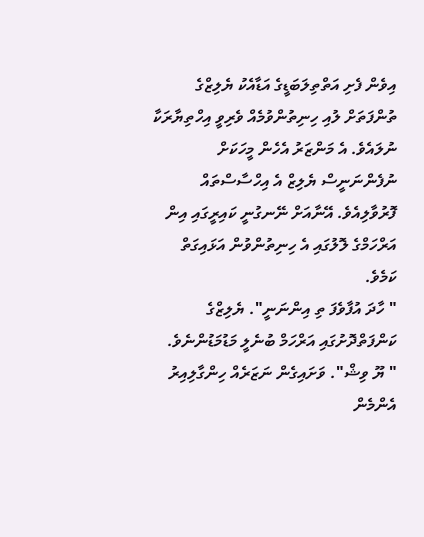އިވެން ފެށި އަތްތިލަބަޑީގެ އަޑާއެކު ޔެލިޒްގެ ތުންފަތަށް ލުއި ހިނިތުންވުމެއް ވެރިވީ އިހްތިޔާރަކާ ނުލައެވެ. އެ މަންޒަރު އެހެން މީހަކަށް ނުފެންނަނީސް ޔެލިޒް އެ އިހްސާސްތައް ފޮރުވާލިއެވެ. އޭނާއަށް ނޭނގުނީ ކައިރީގައި އިން އަރްހަމްގެ ލޮލުގައި އެ ހިނިތުންވުން އަޅައިގަތް ކަމެވެ.
" ހާދަ އުފާވެފަ ތި އިންނަނީ". ޔެލިޒްގެ ކަންފަތްދޮށުގައި އަރްހަމް ބުނެލީ މަޑުމަޑުންނެވެ.
" ޔޫ ވިޝް". ވަށައިގެން ނަޒަރެއް ހިންގާލިއިރު އެންމެން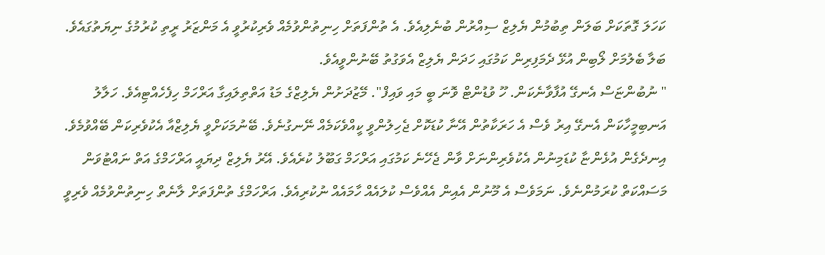ކަހަލަ ގޮތަކަށް ބަލަން ތިބުމުން ޔެލިޒް ސިއްރުން ބުނެލިއެވެ. އެ ތުންފަތަށް ހިނިތުންވުމެއް ވެރިކުރުވީ އެ މަންޒަރު ރީތި ކުރުމުގެ ނިޔަތުގައެވެ. ބަލާ ބެލުމަށް ލޯބިން އުޅޭ ދެމަފިރިން ކަމުގައި ހަދަން ޔެލިޒް އެވަގުތު ބޭނުންވީއެވެ.
" ނުބުންޏަސް އެނގޭ އުފާވާނެކަން. ހޫ ވުޑުންޓް ވޮނަ ބީ މައި ވައިފް". މޭޒުދަށުން ޔެލިޒްގެ މަޑު އަތްތިލައިގާ އަރްހަމް ހިފެހެއްޓިއެވެ. ހަލާލު އަނބިމީހާކަން އެނގޭ އިރު ވެސް އެ ހަރަކާތުން އޭނާ ކުޑަކޮށް ޖެހިލުންވީ ކީއްވެކަމެއް ނޭނގުނެވެ. ބޭނުމަކަށްވީ ޔެލިޒްއާ އެކުވެރިކަން ބޭއްވުމެވެ. އިނދެގެން އުޅެންޏާ ކުޑަމިނުން އެކުވެރިންނަށް ވާން ޖެހޭނެ ކަމުގައި އަރްހަމް ގަބޫލު ކުރެއެވެ. އޭރު ޔެލިޒް ދިޔައީ އަރްހަމްގެ އަތް ނައްޓުވަން މަސައްކަތް ކުރަމުންނެވެ. ނަމަވެސް އެ މޫނުން އެއިން އެއްވެސް ކުލައެއް ހާމައެއް ނުކުރިއެވެ. އަރްހަމްގެ ތުންފަތަށް ލާނެތް ހިނިތުންވުމެއް ވެރިވީ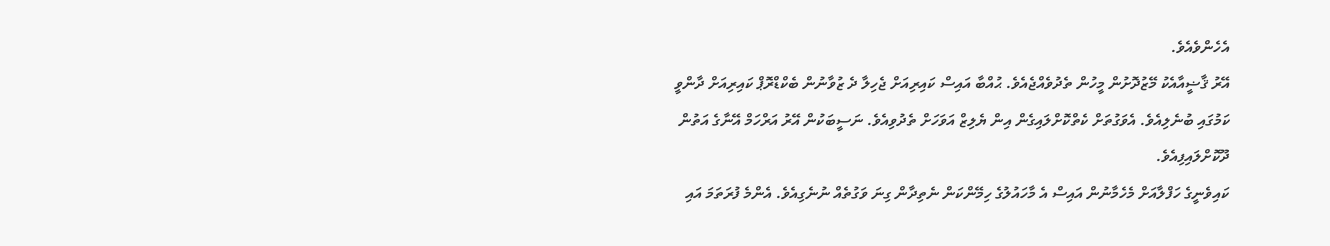އެހެންވެއެވެ.
އޭރު ޤާޟީއާއެކު މޭޒުދޮށުން މީހުން ތެދުވެއްޖެއެވެ. ޙުއްބާ އައިސް ކައިރިއަށް ޖެހިލާ ދެ ޒުވާނުން ބެކްޑްރޮޕް ކައިރިއަށް ދާންވީ ކަމުގައި ބުނެލިއެވެ. އެވަގުތަށް ކެތްކޮށްލައިގެން އިން ޔެލިޒް އަވަހަށް ތެދުވިއެވެ. ނަސީބަކުން އޭރު އަރްހަމް އޭނާގެ އަތުން ދޫކޮށްލައިފިއެވެ.
ކައިވެނީގެ ހަފްލާއަށް މެހެމާނުން އައިސް އެ މާހައުލުގެ ހިމޭންކަން ނެތިދާން ގިނަ ވަގުތެއް ނުނެގިއެވެ. އެންމެ ފުރަތަމަ އައި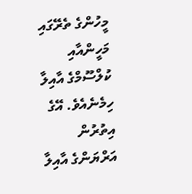މީހުންގެ ތެރޭގައި މަހީންއާއި ކުލްސޫމްގެ އާއިލާ ހިމެނެއެވެ. އޭގެ އިތުރުން އަރްޔަންގެ އާއިލާ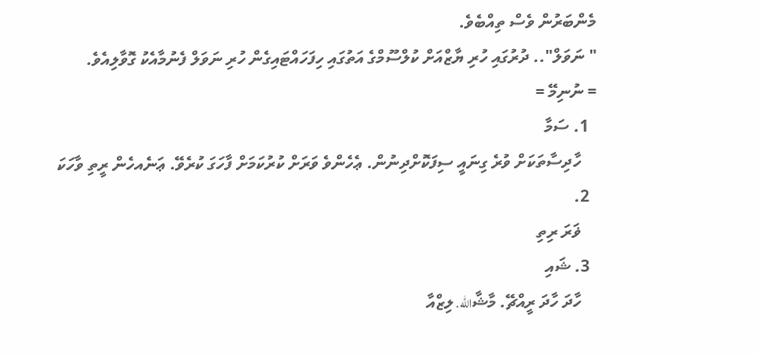މެންބަރުން ވެސް ތިއްބެވެ.
" ނަވަލް".. ދުރުގައި ހުރި ޔާޒްއަށް ކުލްސޫމްގެ އަތުގައި ހިފަހައްޓައިގެން ހުރި ނަވަލް ފެނުމާއެކު ގޮވާލިއެވެ.
= ނުނިމޭ =
  1. ސަމާ
    ހާދިސާތަކަށް ވުރެ ގިނައީ ސިފަކޮށްދިނުން. ޢެހެންވެ ވަރަށް ކުރުކަމަށް ފާހަގަ ކުރެވޭ. ޢަނެއހެން ރީތި ވާހަކަ
  2.
    ޥަރަ ރިތި
  3. ޝައި
    ހާދަ ހާދަ ރީއްޗޭ. މާޝާالله. ލިޒްއާ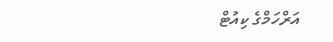އަރްހަމްގެ ކިއުޓް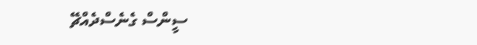ސީންސް ގެނެސްދެއްޗޭ